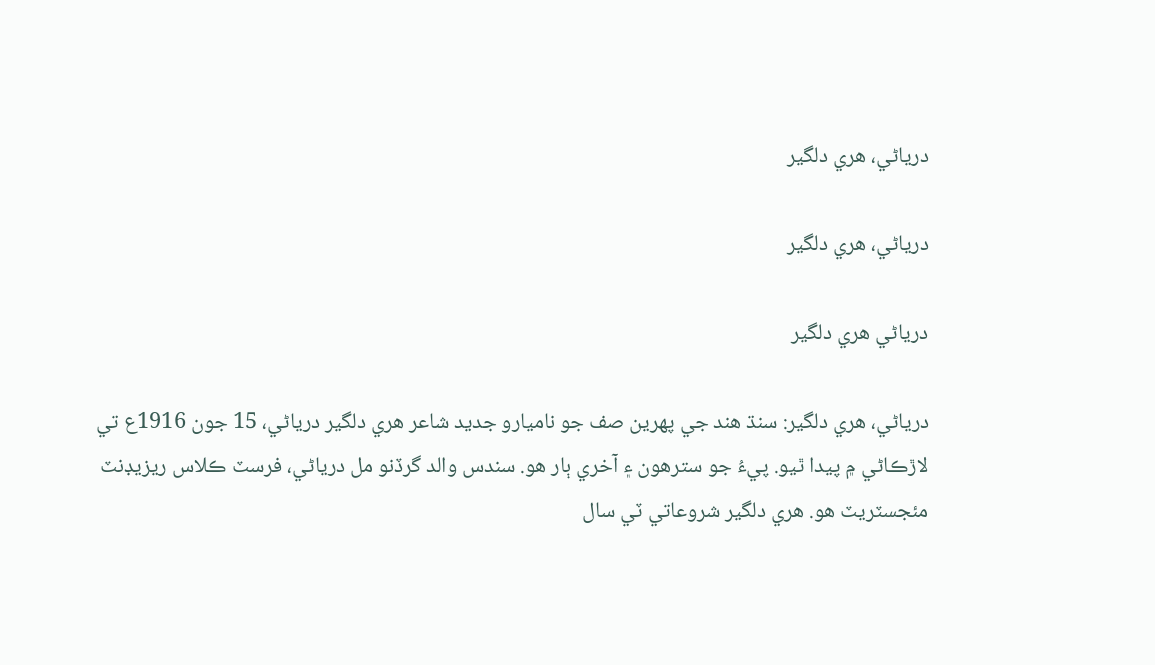درياڻي، هري دلگير

درياڻي، هري دلگير

درياڻي هري دلگير

درياڻي، هري دلگير: سنڌ هند جي پهرين صف جو ناميارو جديد شاعر هري دلگير درياڻي، 15 جون 1916ع تي لاڙڪاڻي ۾ پيدا ٿيو. پيءُ جو سترهون ۽ آخري ٻار هو. سندس والد گرڏنو مل درياڻي، فرسٽ ڪلاس ريزيڊنٽ مئجسٽريٽ هو. هري دلگير شروعاتي ٽي سال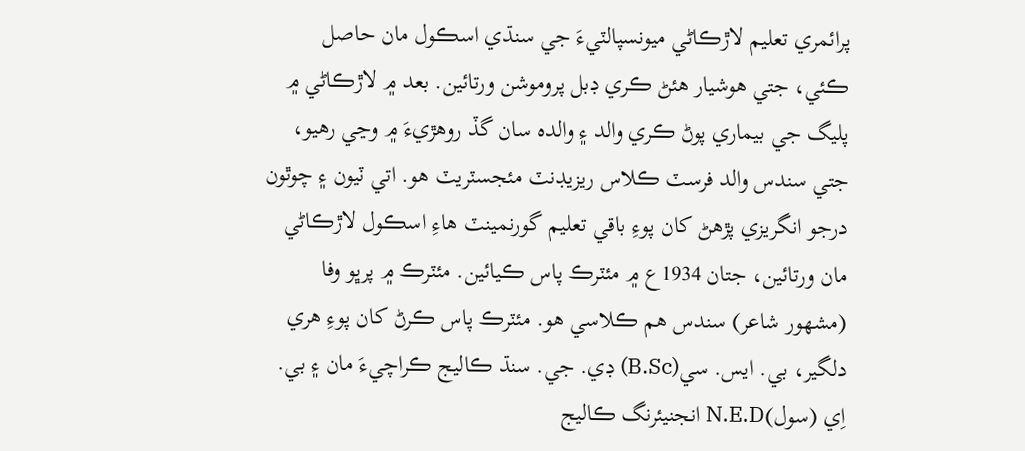پرائمري تعليم لاڙڪاڻي ميونسپالٽيءَ جي سنڌي اسڪول مان حاصل ڪئي، جتي هوشيار هئڻ ڪري ڊبل پروموشن ورتائين. بعد ۾ لاڙڪاڻي ۾ پليگ جي بيماري پوڻ ڪري والد ۽ والده سان گڏ روهڙيءَ ۾ وڃي رهيو، جتي سندس والد فرسٽ ڪلاس ريزيڊنٽ مئجسٽريٽ هو. اتي ٽيون ۽ چوٿون درجو انگريزي پڙهڻ کان پوءِ باقي تعليم گورنمينٽ هاءِ اسڪول لاڙڪاڻي مان ورتائين، جتان 1934ع ۾ مئٽرڪ پاس ڪيائين. مئٽرڪ ۾ پرڀو وفا (مشهور شاعر) سندس هم ڪلاسي هو. مئٽرڪ پاس ڪرڻ کان پوءِ هري دلگير، بي. ايس. سي(B.Sc) ڊي. جي. سنڌ ڪاليج ڪراچيءَ مان ۽ بي. اِي (سول)N.E.D انجنيئرنگ ڪاليج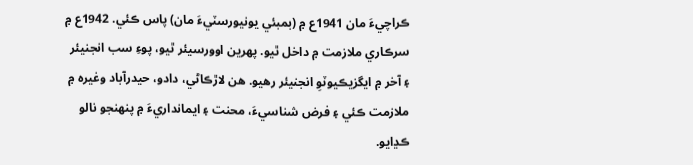ڪراچيءَ مان 1941ع ۾ (بمبئي يونيورسٽيءَ مان) پاس ڪئي. 1942ع ۾ سرڪاري ملازمت ۾ داخل ٿيو. پهرين اوورسيئر ٿيو، پوءِ سب انجنيئر ۽ آخر ۾ ايگزيڪيوٽوِ انجنيئر رهيو. هن لاڙڪاڻي، دادو، حيدرآباد وغيره ۾ ملازمت ڪئي ۽ فرض شناسيءَ، محنت ۽ ايمانداريءَ ۾ پنهنجو نالو ڪڍايو.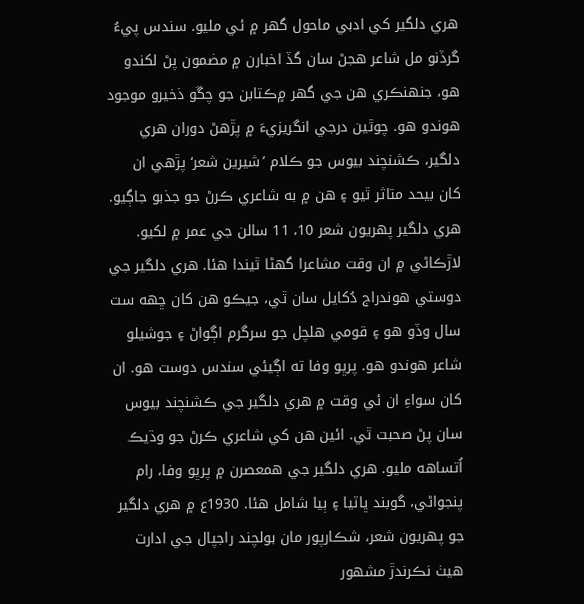هري دلگير کي ادبي ماحول گهر ۾ ئي مليو. سندس پيءُ گرڏنو مل شاعر هجڻ سان گڏ اخبارن ۾ مضمون پڻ لکندو هو، جنهنڪري هن جي گهر ۾ڪتابن جو چڱو ذخيرو موجود هوندو هو. چوٿين درجي انگريزيءَ ۾ پڙهڻ دوران هري دلگير، ڪشنچند بيوس جو ڪلام ’شيرين شعر‘ پڙهي ان کان بيحد متاثر ٿيو ۽ هن ۾ به شاعري ڪرڻ جو جذبو جاڳيو.
هري دلگير پهريون شعر 10، 11 سالن جي عمر ۾ لکيو. لاڙڪاڻي ۾ ان وقت مشاعرا گهڻا ٿيندا هئا. هري دلگير جي دوستي هوندراج دُکايل سان ٿي، جيڪو هن کان ڇهه ست سال وڏو هو ۽ قومي هلچل جو سرگرم اڳواڻ ۽ جوشيلو شاعر هوندو هو. پرڀو وفا ته اڳيئي سندس دوست هو. ان کان سواءِ ان ئي وقت ۾ هري دلگير جي ڪشنچند بيوس سان پڻ صحبت ٿي. ائين هن کي شاعري ڪرڻ جو وڌيڪ اُتساهه مليو. هري دلگير جي همعصرن ۾ پرڀو وفا، رام پنجواڻي، گوبند ڀاٽيا ۽ ٻيا شامل هئا. 1930ع ۾ هري دلگير جو پهريون شعر، شڪارپور مان بولچند راجپال جي ادارت هيٺ نڪرندڙ مشهور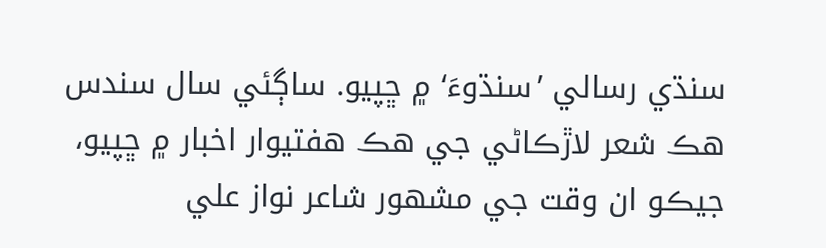سنڌي رسالي ’سنڌوءَ‘ ۾ ڇپيو. ساڳئي سال سندس هڪ شعر لاڙڪاڻي جي هڪ هفتيوار اخبار ۾ ڇپيو، جيڪو ان وقت جي مشهور شاعر نواز علي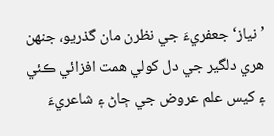’نياز‘ جعفريءَ جي نظرن مان گذريو، جنهن هري دلگير جي دل کولي همت افزائي ڪئي ۽ کيس علم عروض جي ڄاڻ ۽ شاعريءَ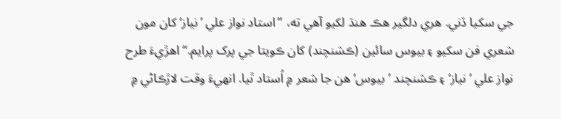جي سکيا ڏني. هري دلگير هڪ هنڌ لکيو آهي ته، ”استاد نواز علي ’نياز‘ کان مون شعري فن سکيو ۽ بيوس سائين (ڪشنچند) کان ڪويتا جي پرک پرايم.“ اهڙيءَ طرح نواز علي ’نياز‘ ۽ ڪشنچند ’بيوس‘ هن جا شعر ۾ اُستاد ٿيا. انهيءَ وقت لاڙڪاڻي ۾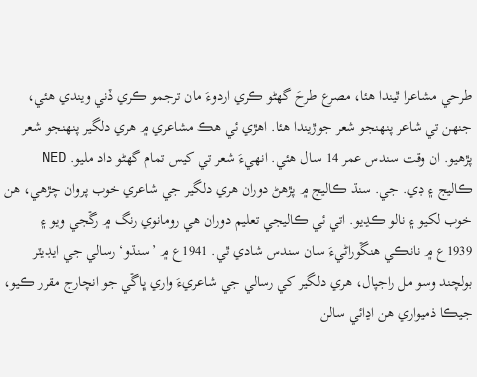طرحي مشاعرا ٿيندا هئا، مصرع طرحَ گهڻو ڪري اردوءَ مان ترجمو ڪري ڏني ويندي هئي، جنهن تي شاعر پنهنجو شعر جوڙيندا هئا. اهڙي ئي هڪ مشاعري ۾ هري دلگير پنهنجو شعر پڙهيو. ان وقت سندس عمر 14 سال هئي. انهيءَ شعر تي کيس تمام گهڻو داد مليو. NED ڪاليج ۽ ڊي. جي. سنڌ ڪاليج ۾ پڙهڻ دوران هري دلگير جي شاعري خوب پروان چڙهي، هن خوب لکيو ۽ نالو ڪڍيو. اتي ئي ڪاليجي تعليم دوران هي رومانوي رنگ ۾ رڱجي ويو ۽ 1939ع ۾ نانڪي هنڱوراڻيءَ سان سندس شادي ٿي. 1941ع ۾ ’سنڌو‘ رسالي جي ايڊيٽر بولچند وسو مل راجپال، هري دلگير کي رسالي جي شاعريءَ واري ڀاڱي جو انچارج مقرر ڪيو، جيڪا ذميواري هن اڍائي سالن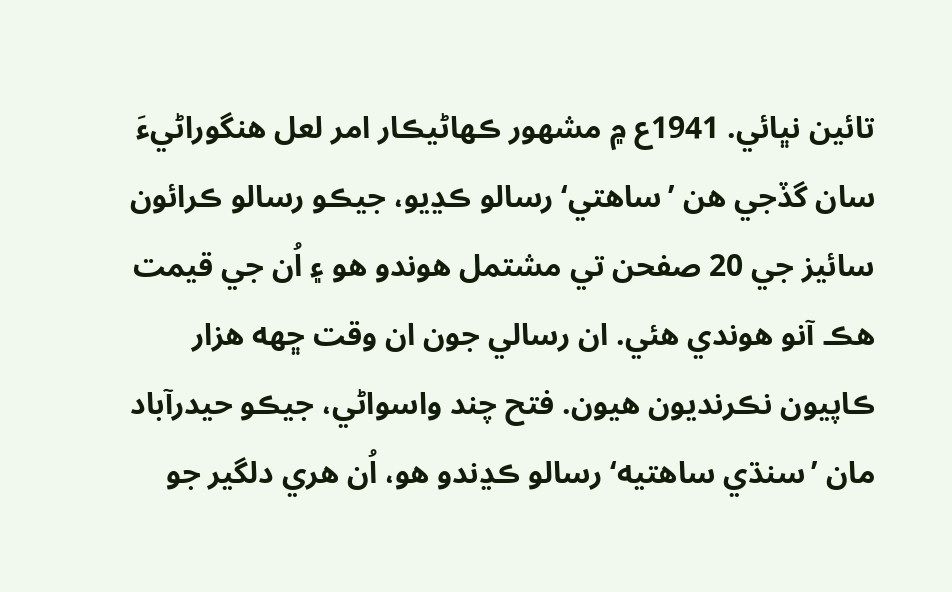تائين نڀائي. 1941ع ۾ مشهور ڪهاڻيڪار امر لعل هنگوراڻيءَ سان گڏجي هن ’ساهتي‘ رسالو ڪڍيو، جيڪو رسالو ڪرائون سائيز جي 20 صفحن تي مشتمل هوندو هو ۽ اُن جي قيمت هڪ آنو هوندي هئي. ان رسالي جون ان وقت ڇهه هزار ڪاپيون نڪرنديون هيون. فتح چند واسواڻي، جيڪو حيدرآباد مان ’سنڌي ساهتيه‘ رسالو ڪڍندو هو، اُن هري دلگير جو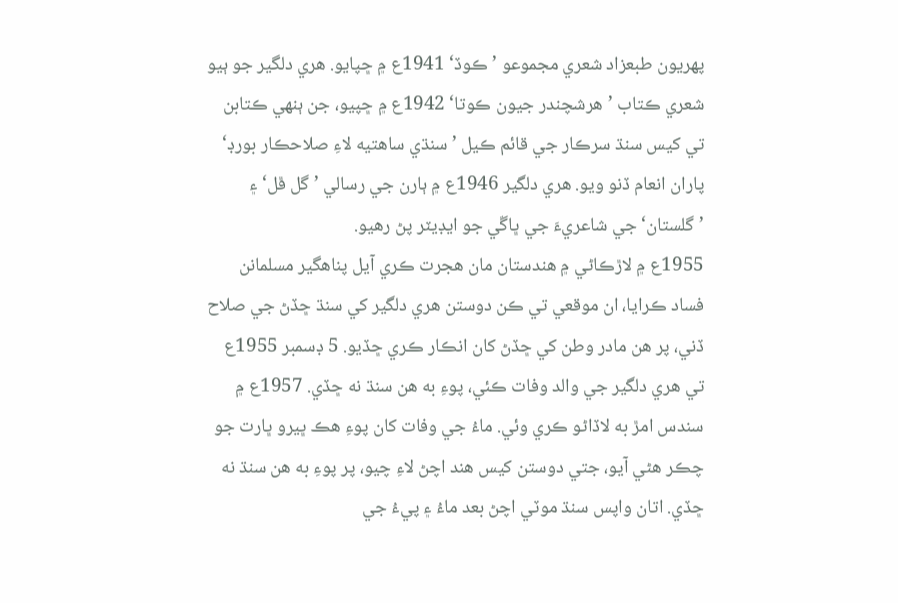پهريون طبعزاد شعري مجموعو ’ڪوڏ‘ 1941ع ۾ ڇپايو. هري دلگير جو ٻيو شعري ڪتاب ’هرشچندر جيون ڪوتا‘ 1942ع ۾ ڇپيو، جن ٻنهي ڪتابن تي کيس سنڌ سرڪار جي قائم ڪيل ’سنڌي ساهتيه لاءِ صلاحڪار بورڊ‘ پاران انعام ڏنو ويو. هري دلگير 1946ع ۾ ٻارن جي رسالي ’گل ڦل‘ ۽ ’گلستان‘ جي شاعريءَ جي ڀاڱي جو ايڊيٽر پڻ رهيو.
1955ع ۾ لاڙڪاڻي ۾ هندستان مان هجرت ڪري آيل پناهگير مسلمانن فساد ڪرايا، ان موقعي تي ڪن دوستن هري دلگير کي سنڌ ڇڏڻ جي صلاح ڏني، پر هن مادر وطن کي ڇڏڻ کان انڪار ڪري ڇڏيو. 5 ڊسمبر 1955ع تي هري دلگير جي والد وفات ڪئي، پوءِ به هن سنڌ نه ڇڏي. 1957ع ۾ سندس امڙ به لاڏاڻو ڪري وئي. ماءُ جي وفات کان پوءِ هڪ ڀيرو ڀارت جو چڪر هڻي آيو، جتي دوستن کيس هند اچڻ لاءِ چيو، پر پوءِ به هن سنڌ نه ڇڏي. اتان واپس سنڌ موٽي اچڻ بعد ماءُ ۽ پيءُ جي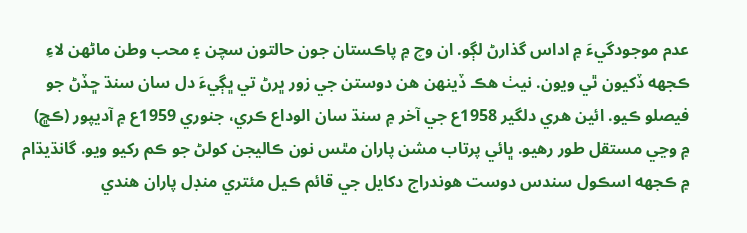عدم موجودگيءَ ۾ اداس گذارڻ لڳو. ان وچ ۾ پاڪستان جون حالتون سچن ۽ محب وطن ماڻهن لاءِ ڪجهه ڏکيون ٿي ويون. نيٺ هڪ ڏينهن هن دوستن جي زور ڀرڻ تي ڀڳيءَ دل سان سنڌ ڇڏڻ جو فيصلو ڪيو. ائين هري دلگير 1958ع جي آخر ۾ سنڌ سان الوداع ڪري، جنوري 1959ع ۾ آديپور (ڪڇ) ۾ وڃي مستقل طور رهيو. ڀائي پرتاب مشن پاران مٿس نون ڪاليجن کولڻ جو ڪم رکيو ويو. گانڌيڌام ۾ ڪجهه اسڪول سندس دوست هوندراج دکايل جي قائم ڪيل مئتري منڊل پاران هندي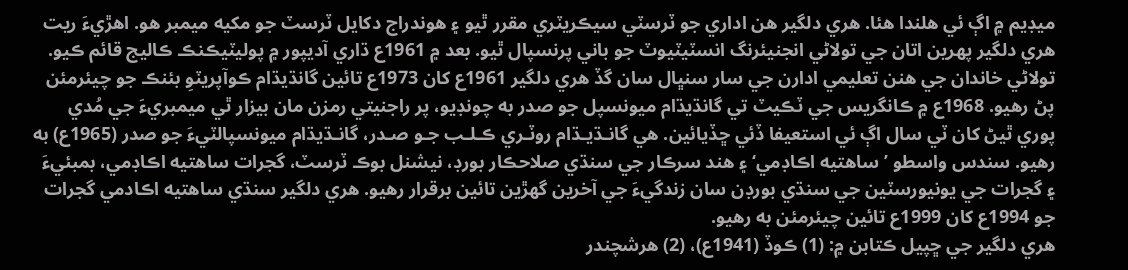ميڊيم ۾ اڳ ئي هلندا هئا. هري دلگير هن اداري جو ٽرسٽي سيڪريٽري مقرر ٿيو ۽ هوندراج دکايل ٽرسٽ جو مکيه ميمبر هو. اهڙيءَ ريت هري دلگير پهرين اتان جي تولاڻي انجنيئرنگ انسٽيٽيوٽ جو باني پرنسپال ٿيو. بعد ۾ 1961ع ڌاري آديپور ۾ پوليٽيڪنڪ ڪاليج قائم ڪيو. تولاڻي خاندان جي هنن تعليمي ادارن جي سار سنڀال سان گڏ هري دلگير 1961ع کان 1973ع تائين گانڌيڌام ڪوآپريٽوِ بئنڪ جو چيئرمئن پڻ رهيو. 1968ع ۾ ڪانگريس جي ٽڪيٽ تي گانڌيڌام ميونسپل جو صدر به چونڊيو، پر راجنيتي رمزن مان بيزار ٿي ميمبريءَ جي مُدي پوري ٿيڻ کان ٽي سال اڳ ئي استعيفا ڏئي ڇڏيائين. هي گانـڌيـڌام روٽـري ڪـلـب جـو صـدر، گانـڌيڌام ميونسپالٽيءَ جو صدر (1965ع) به رهيو. سندس واسطو ’ساهتيه اڪاڊمي‘ ۽ هند سرڪار جي سنڌي صلاحڪار بورڊ، نيشنل بوڪ ٽرسٽ، گجرات ساهتيه اڪاڊمي، بمبئيءَ ۽ گجرات جي يونيورسٽين جي سنڌي بورڊن سان زندگيءَ جي آخرين گهڙين تائين برقرار رهيو. هري دلگير سنڌي ساهتيه اڪادمي گجرات جو 1994ع کان 1999ع تائين چيئرمئن به رهيو.
هري دلگير جي ڇپيل ڪتابن ۾: (1) ڪوڏ (1941ع)، (2) هرشچندر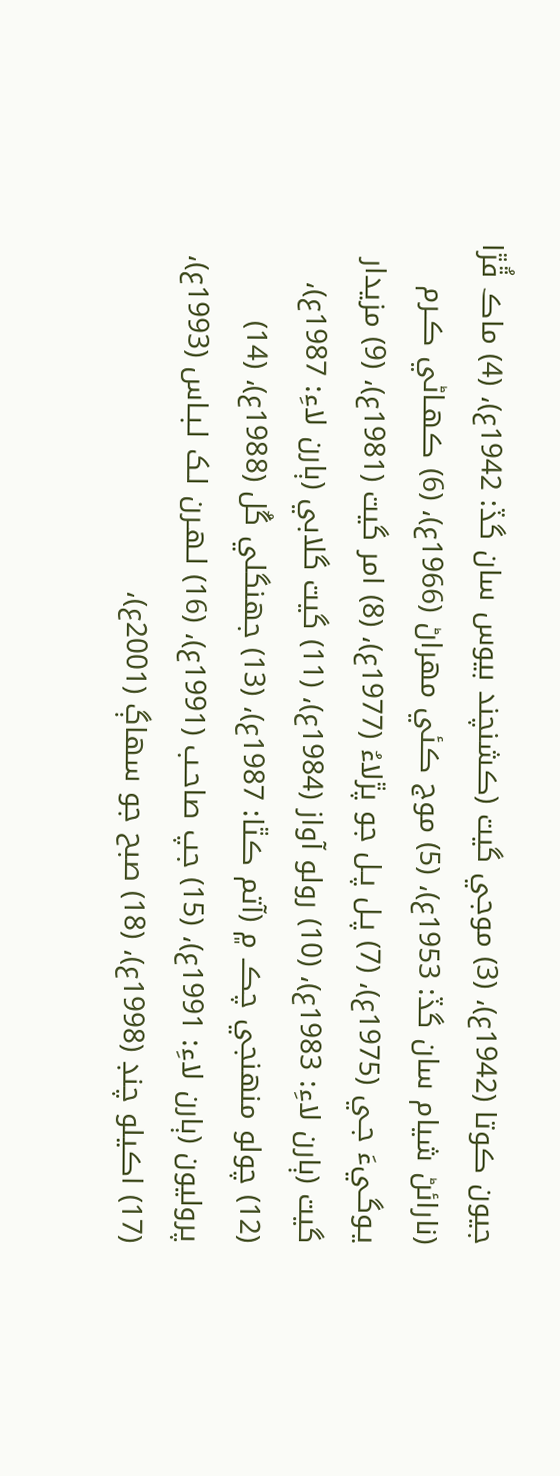جيون ڪوتا (1942ع)، (3) موجي گيت (ڪشنچند بيوس سان گڏ: 1942ع)، (4) ماڪ ڦُڙا (نارائڻ شيام سان گڏ: 1953ع)، (5) موج ڪئي مهراڻ (1966ع)، (6) ڪهـاڻي ڪـرم يـوگـيءَ جـي (1975ع)، (7) پـل پـل جو پڙلاءُ (1977ع)، (8) امر گيت (1981ع)، (9) مزيدار گيت (ٻارن لاءِ: 1983ع)، (10) رولو آواز (1984ع)، (11) گيت گلابي (ٻارن لاءِ: 1987ع)، (12) چولو منهنجي چڪـ ۾ (آتم ڪٿا: 1987ع)، (13) جهنگلي گُل (1988ع)، (14) پروليون (ٻارن لاءِ: 1991ع)، (15) جپ صاحـب (1991ع)، (16) لـهـرن لـک لـبـاس (1993ع)، (17) اڪيلو چنڊ (1998ع)، (18) صبح جو سهاڳ (2001ع)،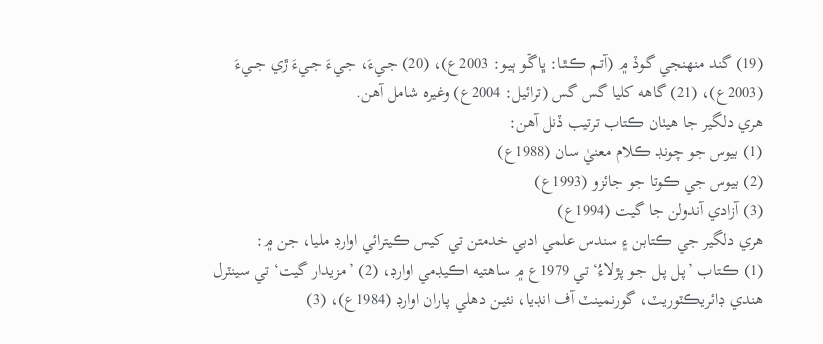(19) گند منهنجي گـوڏ ۾ (آتـم ڪـٿـا: ڀاڱـو ٻيـو: 2003ع)، (20) جـيءَ، جـيءَ جـيءَ ڙي جــيءَ (2003ع)، (21) گاهه کليا گس گس (ترائيل: 2004ع) وغيره شامل آهن.
هري دلگير جا هيٺان ڪتاب ترتيب ڏنل آهن:
(1) بيوس جو چونڊ ڪلام معنيٰ سان (1988ع)
(2) بيوس جي ڪوتا جو جائزو (1993ع)
(3) آزادي آندولن جا گيت (1994ع)
هري دلگير جي ڪتابن ۽ سندس علمي ادبي خدمتن تي کيس ڪيترائي اوارڊ مليا، جن ۾:
(1) ڪـتاب ’پـل پـل جـو پڙلاءُ‘ تي 1979ع ۾ ساهتيه اڪيڊمي اوارڊ، (2) ’مزيدار گيت‘ تي سينٽرل هندي ڊائريڪٽوريٽ، گورنمينٽ آف انڊيا، نئيـن دهلي پـاران اوارڊ (1984ع)، (3)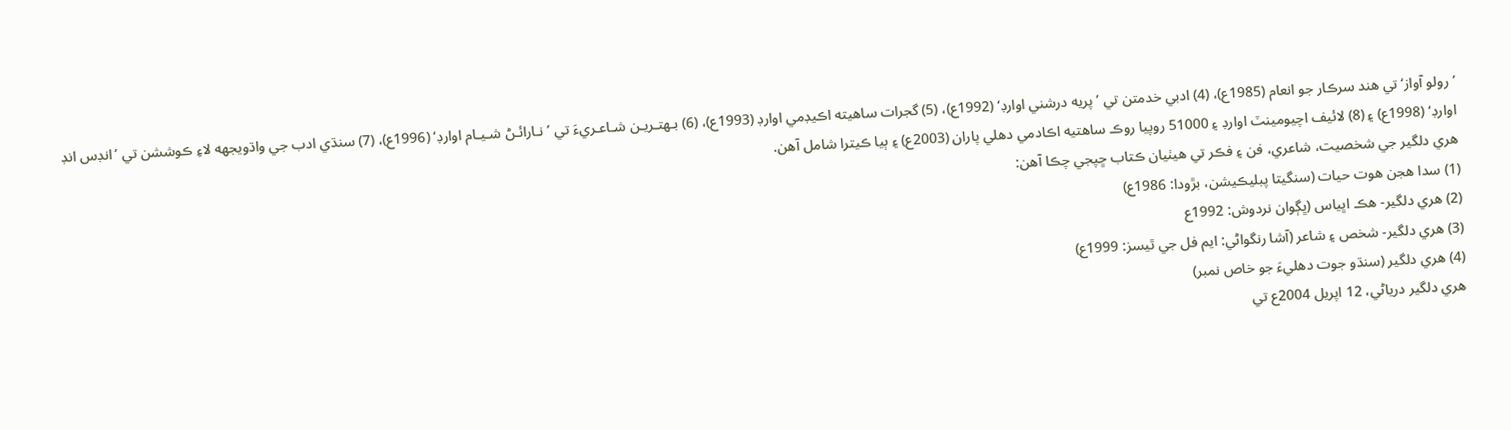’رولو آواز‘ تي هند سرڪار جو انعام (1985ع)، (4) ادبي خدمتن تي ’پريه درشني اوارڊ‘ (1992ع)، (5) گجرات ساهيته اڪيڊمي اوارڊ (1993ع)، (6) بـهتـريـن شـاعـريءَ تي ’نـارائـڻ شـيـام اوارڊ‘ (1996ع)، (7) سنڌي ادب جي واڌويجهه لاءِ ڪوششن تي ’انڊس انڊ اوارڊ‘ (1998ع) ۽ (8) لائيف اچيومينٽ اوارڊ ۽ 51000 روپيا روڪ ساهتيه اڪادمي دهلي پاران (2003ع) ۽ ٻيا ڪيترا شامل آهن.
هري دلگير جي شخصيت، شاعري، فن ۽ فڪر تي هيٺيان ڪتاب ڇپجي چڪا آهن:
(1) سدا هجن هوت حيات (سنگيتا پبليڪيشن، بڙودا: 1986ع)
(2) هري دلگير- هڪ اڀياس (ڀڳوان نردوش: 1992ع
(3) هري دلگير- شخص ۽ شاعر (آشا رنگواڻي: ايم فل جي ٿيسز: 1999ع)
(4) هري دلگير (سنڌو جوت دهليءَ جو خاص نمبر)
هري دلگير درياڻي، 12 اپريل 2004ع تي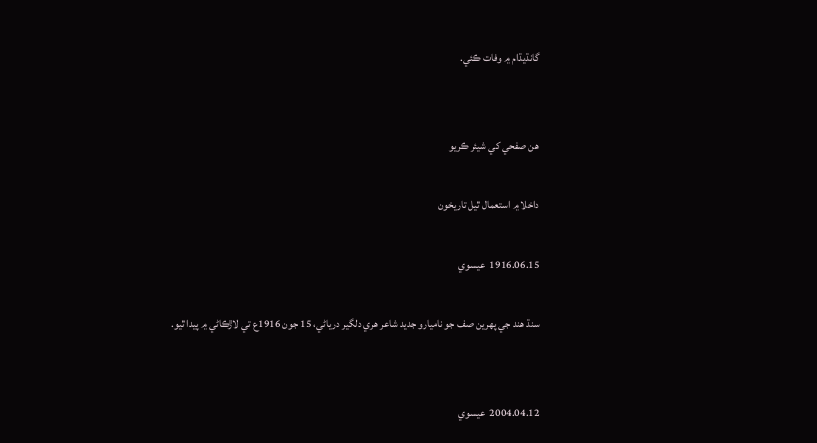گانڌيڌام ۾ وفات ڪئي.


هن صفحي کي شيئر ڪريو

داخلا ۾ استعمال ٿيل تاريخون

1916.06.15  عيسوي

سنڌ هند جي پهرين صف جو ناميارو جديد شاعر هري دلگير درياڻي، 15 جون 1916ع تي لاڙڪاڻي ۾ پيدا ٿيو.


2004.04.12  عيسوي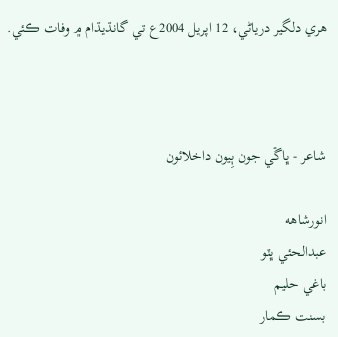هري دلگير درياڻي، 12 اپريل 2004ع تي گانڌيڌام ۾ وفات ڪئي.



شاعر - ڀاڱي جون ٻِيون داخلائون

انورشاهه
عبدالحئي ڀٽو
باغي حليم
بسنت ڪمار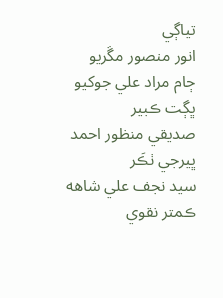تياڳي
انور منصور مڱريو
ڄام مراد علي جوکيو
ڀڳت ڪبير
صديقي منظور احمد
ڀيرجي ٺڪَر
سيد نجف علي شاهه ڪمتر نقوي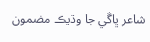شاعر ڀاڱي جا وڌيڪ مضمون